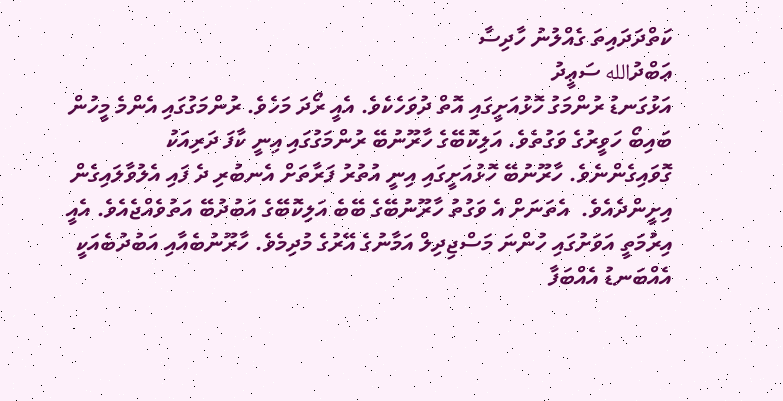ކަތްދަދައިތަ ގެއްލުނު ހާދިސާ
ޢަބްދުالله ސަޢީދު
އަޅުގަނޑު ރުންމަގު ހޮޅުއަށީގައި އޮތް ދުވަހެކެވެ. އެއީ ރޯދަ މަހެވެ. ރުންމަގުގައި އެންމެ މީހުން ބައިބޯ ހަވީރުގެ ވަގުތެވެ. އަލިކޮބޭގެ ހާރޫނުބޭ ރުންމަގުގައި އިނީ ކާފަ ދަރިއަކު ގޮވައިގެންނެވެ. ހާރޫނުބޭ ހޮޅުއަށީގައި އިނީ އުތުރު ފަރާތަށް އެނބުރި ދެ ފައި އެލުވާލައިގެން އިށީންދެއެވެ.  އެތަނަށް އެ ވަގުތު ހާރޫނުބޭގެ ބޭބެ އަލިކޮބޭގެ އަބުދުބޭ އަތުވެއްޖެއެވެ. އެއީ އިރުމަތީ އަވަށުގައި ހުންނަ މަސްޖިދިލް އަމާނުގެ އޭރުގެ މުދިމެވެ. ހާރޫނުބެއާއި އަބުދުބެއަކީ އެއްބަނޑު އެއްބަފާ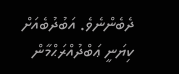ދެބެންނެވެ. އަބުދުބެއަށް ކިޔަނީ ޢަބްދުއްރަޙްމާން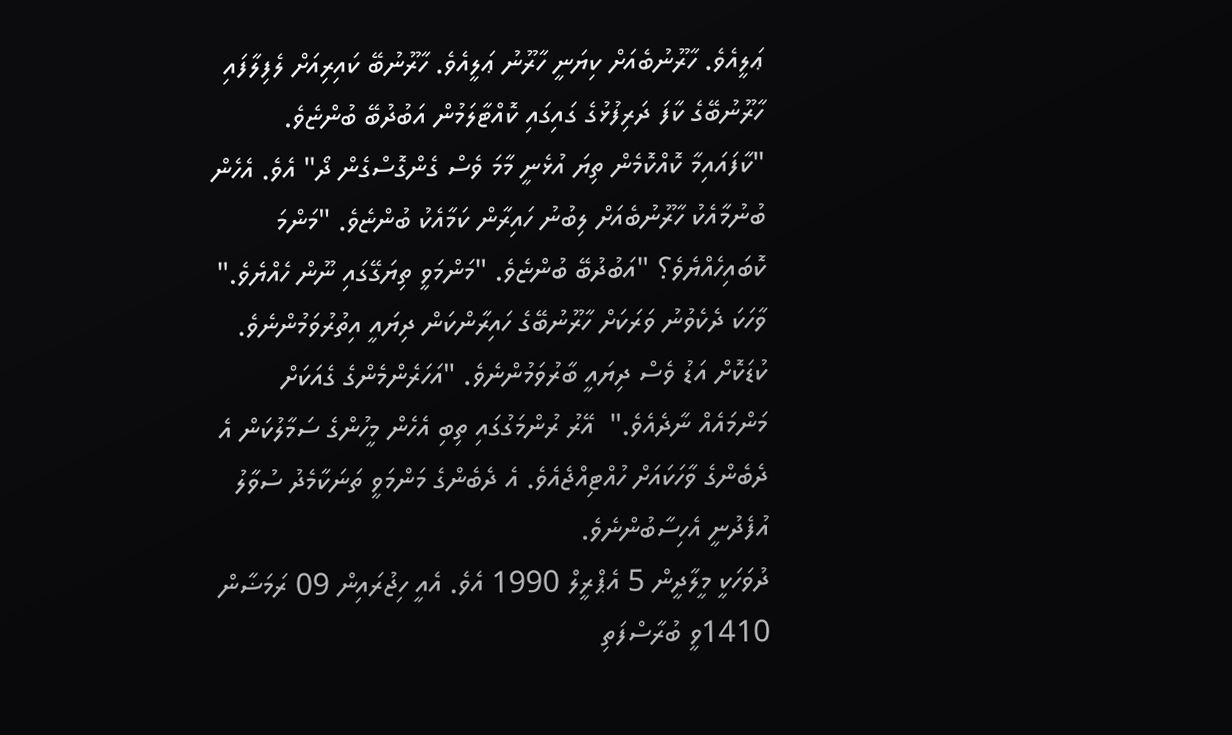ޢަލީއެވެ. ހާރޫނުބެއަށް ކިޔަނީ ހާރޫނު ޢަލީއެވެ. ހާރޫނުބޭ ކައިރިއަށް ލެފިލާފައި ހާރޫނުބޭގެ ކާފަ ދަރިފުޅުގެ ގައިގައި ކޮއްޓާލަމުން އަބުދުބޭ ބުންޏެވެ. "ކާފައައިމާ ކޮއްކޮމެން ތިޔަ އުޅެނީ މާމަ ވެސް ގެންގޮސްގެން ދޯ" އެވެ. އެހެން ބުނުމާއެކު ހާރޫނުބެއަށް ލިބުނު ހައިރާން ކަމާއެކު ބުންޏެވެ. "މަންމަ ކޮބައިހެއްޔެވެ؟ "އަބުދުބޭ ބުންޏެވެ. "މަންމަވީ ތިޔަގޭގައި ނޫން ހެއްޔެވެ." ވާހަކަ ދެކެވުނު ވަރަކަށް ހާރޫނުބޭގެ ހައިރާންކަން ދިޔައީ އިތުރުވަމުންނެވެ. ކުޑަކޮށް އަޑު ވެސް ދިޔައީ ބާރުވަމުންނެވެ. "އަހަރެންމެންގެ ގެއަކަށް މަންމައެއް ނާދެއެވެ."  އޭރު ރުންމަގުގައި ތިބި އެހެން މީހުންގެ ސަމާލުކަން އެ ދެބެންގެ ވާހަކައަށް ހުއްޓިއްޖެއެވެ. އެ ދެބެންގެ މަންމަވީ ތަނަކާމެދު ސުވާލު އުފެދުނީ އެހިސާބުންނެވެ.
ދުވަހަކީ މީލާދީން 5 އެޕްރީލް 1990 އެވެ. އެއީ ހިޖުރައިން 09 ރަމަޟާން 1410ވީ ބުރާސްފަތި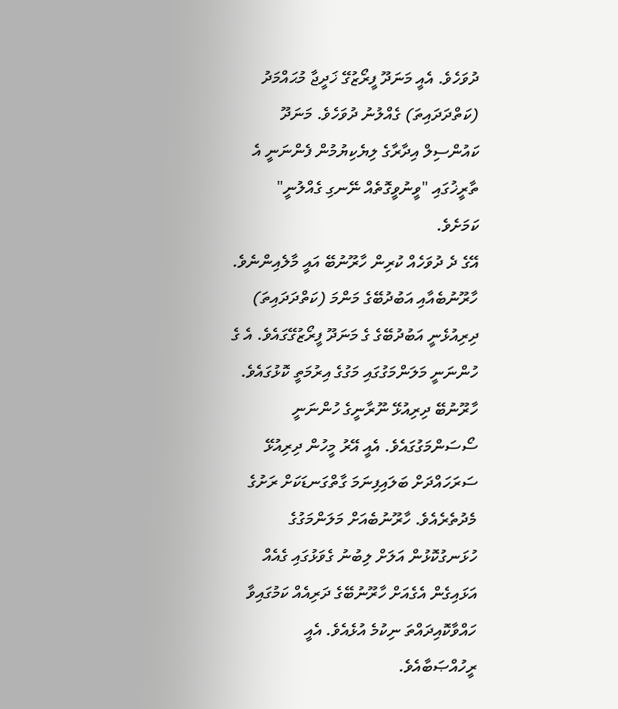ދުވަހެވެ. އެއީ މަނަދޫ ފީރޯޒުގޭ ޚަދީޖާ މުޙައްމަދު (ކަތްދަދައިތަ) ގެއްލުނު ދުވަހެވެ. މަނަދޫ ކައުންސިލް އިދާރާގެ ލިޔެކިޔުމުން ފެންނަނީ އެ ތާރީޚުގައި "ވީނުވީގޮތެއް ނޭނގި ގެއްލުނީ" ކަމަށެވެ.
އޭގެ ދެ ދުވަހެއް ކުރިން ހާރޫނުބޭ އައީ މާލެއިންނެވެ. ހާރޫނުބެއާއި އަބުދުބޭގެ މަންމަ (ކަތްދަދައިތަ) ދިރިއުޅެނީ އަބުދުބޭގެ ގެ މަނަދޫ ފީރޯޒުގޭގައެވެ. އެ ގެ ހުންނަނީ މަލަންމަގުގައި މަގުގެ އިރުމަތީ ކޮޅުގައެވެ. ހާރޫނުބޭ ދިރިއުޅޭ ނޫރާނީގެ ހުންނަނީ ސޯސަންމަގުގައެވެ. އެއީ އޭރު މީހުން ދިރިއުޅޭ ސަރަހައްދަށް ބަލައިފިނަމަ ގާތްގަނޑަކަށް ރަށުގެ މެދުތެރެއެވެ. ހާރޫނުބެއަށް މަލަންމަގުގެ ހުޅަނގުކޮޅުން އަލަށް ލިބުނު ގެވަޅުގައި ގެއެއް އަޅައިގެން އެގެއަށް ހާރޫނުބޭގެ ދަރިއެއް ކަމުގައިވާ ހައްވާކޮއިދައްތަ ނިކުމެ އުޅެއެވެ. އެއީ ރީހުއްޞަބާއެވެ.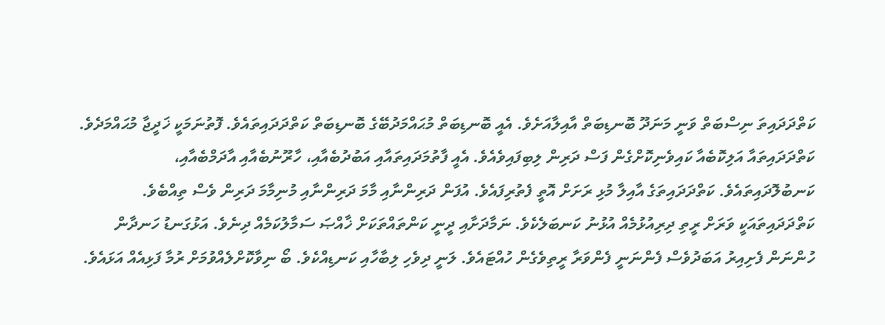ކަތްދަދައިތަ ނިސްބަތް ވަނީ މަނަދޫ ބޮނޑިބަތް އާއިލާއަށެވެ. އެއީ ބޮނޑިބަތް މުޙައްމަދުބޭގެ ބޮނޑިބަތް ކަތްދަދައިތައެވެ. ފޮތުނަމަކީ ޚަދީޖާ މުޙައްމަދެވެ.  ކަތްދަދައިތައާ އަލިކޮބެއާ ކައިވެނިކޮށްގެން ފަސް ދަރިން ލިބިފައިވެއެވެ. އެއީ ފާތުމަދައިތައާއި އަބުދުބެއާއި، ހާރޫނުބެއާއި އާދަމްބެއާއި، ކަނބުލޮދައިތައެވެ. ކަތްދަދައިތަގެ އާއިލާ މުޅި ރަށަށް އޮތީ ފެތުރިފައެވެ. އުފަން ދަރިންނާއި މާމަ ދަރިންނާއި މުނިމާމަ ދަރިން ވެސް ތިއްބެވެ.
ކަތްދަދައިތައަކީ ވަރަށް ރީތި ދިރިއުޅުމެއް އުޅުނު ކަނބަލެކެވެ. ނަމާދަށާއި ދީނީ ކަންތައްތަކަށް ޚާއްޞަ ސަމާލުކަމެއް ދިނެވެ. އަޅުގަނޑު ހަނދާން ހުންނަން ފެށިއިރު އަބަދުވެސް ފެންނަނީ ފެންވަރާ ރީތިވެގެން ހުއްޓައެވެ. ލަނީ ދިވެހި ލިބާހާއި ކަނޑިއްކެވެ. ބޯ ނިވާކޮށްލެއްވުމަށް ރުމާ ފަޅިއެއް އަޅައެވެ.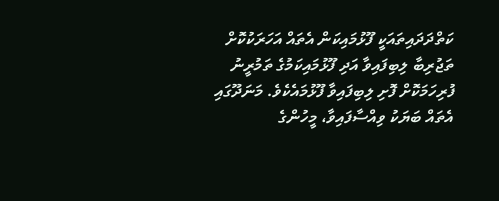ކަތްދަދައިތައަކީ ފޫޅުމައިކަން އެތައް އަހަރަކުކޮށް ތަޖުރިބާ ލިބިފައިވާ އަދި ފޫޅުމައިކަމުގެ ތަމުރީނު ފުރިހަމަކޮށް ފޮށި ލިބިފައިވާ ފޫޅުމައެކެވެ. މަނަދޫގައި އެތައް ބަޔަކު ވިއްސާފައިވާ، މީހުންގެ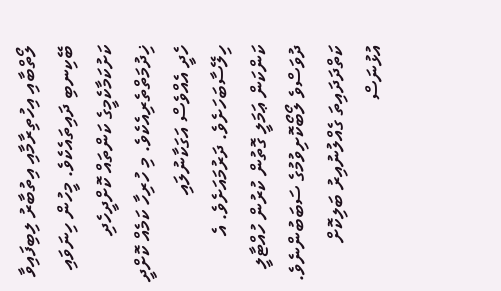ލޯތްބާއި އިހުތިރާމާއި އިތުބާރު ލިބިފައިވާ ބޭކިނބި ދައިތައެކެވެ. މީހުން ހިނަވައި ކަށުކަމާކެމީގެ ކަންތައް ކޮށްދީހެދި ޚިދުމަތްތެރިއެކެވެ. މި ހުރިހާ ކަމެއް ކޮށްދީ ހެދީ އެއްވެސް އަގަކާނުލައި ހިލޭސާބަހަށެވެ. ދަރުމައަށެވެ. އެ ކަންކަން ޢަމަލީ ގޮތުން ކުރުން ހުއްޓާލީ ދުވަސްވެ ލޯބޯކޮށިވުމުގެ ސަބަބުންނެވެ.
ކަތްދަދައިތަ ގެއްލުނުއިރު ބަލިކޮށް އުޅުނަސް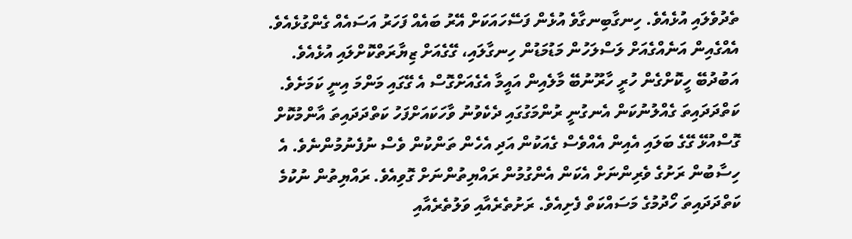ތެދުވެލައި އުޅެއެވެ. ހިނގާބިނގާވެ އުޅެން ފަސޭހައަކަށް އޭރު ބައެއް ފަހަރު އަސައެއް ގެންގުޅެއެވެ. އެއްގެއިން އަނެއްގެއަށް ލަސްލަހުން މަޑުމަޑުން ހިނގާލައި، ގޭގެއަށް ޒިޔާރަތްކޮށްލައި އުޅެއެވެ. އަބުދުބޭ ހީކޮށްގެން ހުރީ ހާރޫނުބޭ މާލެއިން އައީމާ އެގެއަށްގޮސް އެ ގޭގައި މަންމަ އިނީ ކަމަށެވެ. ކަތްދަދައިތަ ގެއްލުނުކަން އެނގުނީ ރުންމަގުގައި ދެކެވުނު ވާހަކައަށްފަހު ކަތްދަދައިތަ އާންމުކޮށް ގޮސްއުޅޭ ގޭގެ ބަލައި އެއިން އެއްވެސް ގެއަކުން އަދި އެހެން ތަންކުން ވެސް ނުފެނުމުންނެވެ. އެ ހިސާބުން ރަށުގެ ވެރިންނަށް އެކަން އެންގުމުން ރައްޔިތުންނަށް ގޮވިއެވެ. ރައްޔިތުން ނުކުމެ ކަތްދަދައިތަ ހޯދުމުގެ މަސައްކަތް ފެށިއެވެ. ރަށުތެރެއާއި ވަލުތެރެއާއި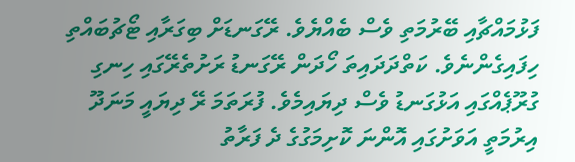ފަޅުމައްޗާއި ބޭރުމަތި ވެސް ބެއްޔެވެ. ރޭގަނޑަށް ބިގަރާއި ޓޯޗުބައްތި ހިފައިގެންނެވެ. ކަތްދަދައިތަ ހޯދަން ރޭގަނޑު ރަށުތެރޭގައި ހިނގި ގުރޫޕެއްގައި އަޅުގަނޑު ވެސް ދިޔައިމެވެ. ފުރަތަމަ ރޭ ދިޔައީ މަނަދޫ އިރުމަތީ އަވަށުގައި އޮންނަ ކޮށިމަގުގެ ދެ ފަރާތު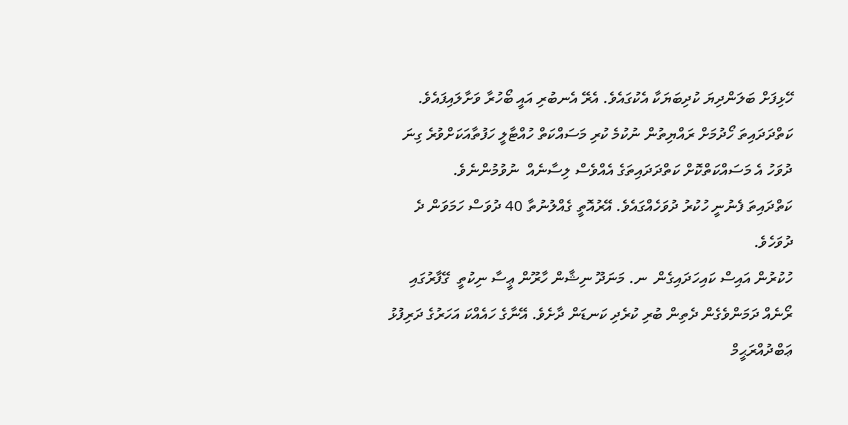ހޭޅިފަށް ބަލަންދިޔަ ކުދިބަޔަކާ އެކުގައެވެ. އެރޭ އެނބުރި އައީ ބޯހުރާ ވަށާލައިފައެވެ. ކަތްދަދައިތަ ހޯދުމަށް ރައްޔިތުން ނުކުމެ ކުރި މަސައްކަތް ހުއްޓާލީ ހަފުތާއަކަށްވުރެ ގިނަ ދުވަހު އެ މަސައްކަތްކޮށް ކަތްދަދައިތަގެ އެއްވެސް ލިސާނެއް  ނުވުމުންނެވެ.
ކަތްދައިތަ ފެނުނީ ހުކުރު ދުވަހެއްގައެވެ. އޭރުއޮތީ ގެއްލުނުތާ 40 ދުވަސް ހަމަވަން ދެ ދުވަހެވެ.
ހުކުރުން އައިސް ކައިހަދައިގެން  ނ. މަނަދޫ ނިޝާން ހާރޫން ޢީސާ ނިކުތީ  ގޭފާރުގައި ރޯނެއް ދަމަންވެގެން ދެތިން ބުރި ކުރެދި ކަނޑަން ދާށެވެ. އޭނާގެ ހައެއްކަ އަހަރުގެ ދަރިފުޅު ޢަބްދުއްރަޙީމް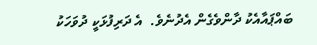ބައްޕައާއެކު ދާންވެގެން އެދުނެވެ.  އެ ދަރިފުޅަކީ ދުވަހަކު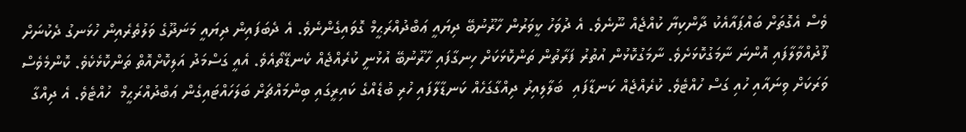ވެސް އެގޮތަށް ބައްޕައާއެކު ދާންކިޔާ ކުއްޖެއް ނޫނެވެ. އެ ދުވަހު ކީވަރުން ހާރޫނުބޭ ދިޔައީ ޢަބްދުއްރަޙީމް ގޮވައިގެންނެވެ. އެ ދެބަފައިން ދިޔައީ މަނަދޫގެ ވަލުތެރެއިން ހުޅަނގު ދެކުނަށް ފޫދުއްވާލާފައި އޮންނަ ނާމަގުކޮޅަށެވެ. ނާމަގުކޮޅުން އުތުރު ފަރާތުން ތަންކޮޅަކަށް ހިނގާފައި ހާރޫނުބޭ އުޅުނީ ކުރެއްޖެއް ކެނޑޭތޯއެވެ. އެއީ ގަސްމަދު އަލިކޮށްއޮތް ތަންކޮޅެކެވެ. ކޮންމެވެސް ވަރަކަށް ވިނައާއި ހުއި ގަސް ހުއްޓެވެ. ކުރެއްޖެއް ކަނޑާފައި  ބަލާލިއިރު ދިއްގާގަހެއް ކަނޑާލާފައި ހުރި ބުޑެއްގެ ކައިރީގައި ބިންމައްޗަށް ބަލަހައްޓައިގެން ޢަބްދުއްރަޙީމް  ހުއްޓެވެ. އެ ދިއްގާ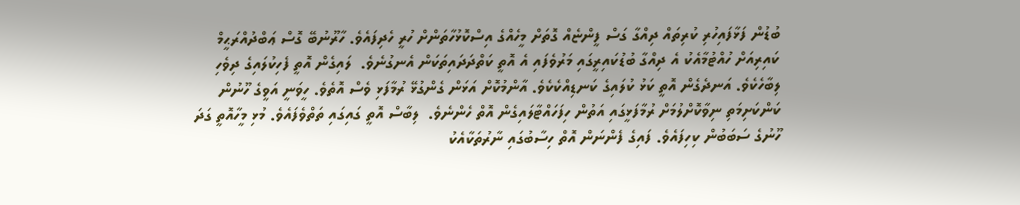ބުޑުން ފަޅާފައިހުރި ކުރިތައް ދިއްގާ ގަސް ފީންޏެއް ގޮތަށް މީހެއްގެ އިސްކޮޅުހާތަންށް ހުރީ ހެދިފައެވެ. ހާރޫނުބޭ ގޮސް ޢަބްދުއްރަޙީމް ކައިރިއަށް ހުއްޓުމާއެކު އެ ދިއްގާ ބުޑުކައިރީގައި މަރުވެފައި އެ އޮތީ ކަތްދަދައިތަކަން އެނގުނެވެ.  ލައިގެން އޮތީ ފެހިކުލައިގެ ދިވެހި ލިބާހެކެވެ. އަނދެގެން އޮތީ ކަޅު ކުލައިގެ ކަނޑިއްކެކެވެ. އާންމުކޮށް އަޅަން ގެންގުޅޭ ރުމާފަޅި ވެސް އޮތެވެ. ހީވަނީ އަވީގެ ހޫނުން ކަންކަށިމަތި ނިވާކޮށްލުމަށް ރުމާފަޅީގައި އަތުން ހިފަހައްޓާލައިގެން އޮތް ހެންނެވެ.  ލިބާސް އޮތީ ގައިގައި ތަތްވެފައެވެ. މުޅި މީހާއޮތީ ގަދަ ހޫނުގެ ސަބަބުން ކިހިފައެވެ. ފައިގެ ފެންނަން އޮތް ހިސާބުގައި ނާރުތަކާއެކު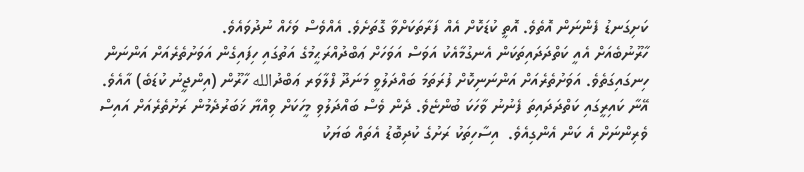ކަށިގަނޑު ފެންނަން އޮތެވެ. އޮތީ ކުޑަކޮށް އެއް ފަރާތަކަށްވާ ގޮތަށެވެ. އެއްވެސް ވަހެއް ނުދުވައެވެ.
ހާރޫނުބެއަށް އެއީ ކަތްދަދައިތަކަން އެނގުމާއެކު އަވަސް އަވަހަށް ޢަބްދުއްރަޙީމުގެ އަތުގައި ހިފައިގެން އަވަށުތެރެއަށް އަންނަން ހިނގައިގަތެވެ. އަވަށުތެރެއަށް އަންނަނިކޮށް ފުރަތަމަ ބައްދަލުވީ މަނަދޫ ފްލާވަރ ޢަބްދުالله ހާރޫން (އިންޖީނު ކުޑަބެ) އާއެވެ.  އޭނާ ކައިރީގައި ކަތްދަދައިތަ ފެނުނު ވާހަކަ ބުންޏެވެ. ދެން ވެސް ބައްދަލުވި މީހަކަށް ވިއްޔާ ޚަބަރުދެމުން ރަށުތެރެއަށް އައިސް ވެރިންނަށް އެ ކަން އެންގިއެވެ.  އިސާހިތަކު ރަށުގެ ކުދިބޮޑު އެތައް ބަޔަކު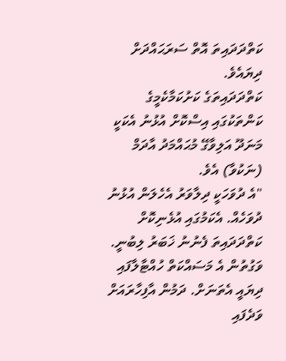ކަތްދަދައިތަ އޮތް ސަރަޙައްދަށް ދިޔައެވެ.
ކަތްދަދައިތަގެ ކަށުކަމާކެމީގެ ކަންތަކުގައި އިސްކޮށް އުޅުނު އެކަކީ މަނަދޫ އަލިވާގޭ މުޙައްމަދު އާދަމް (ނަކުވާ) އެވެ.
"އެ ދުވަހަކީ ދިލާވަރު އެހެލަން އުޅުނު ދުވަހެއް. އެކަމުގައި އުޅެނިކޮށް ކަތްދަދައިތަ ފެނުނު ޚަބަރު ލިބުނީ. ވަގުތުން އެ މަސައްކަތް ހުއްޓާލާފައި ދިޔައީ އެތަނަށް. ދަމުން އާފިހާރައަށް ވަދެފައި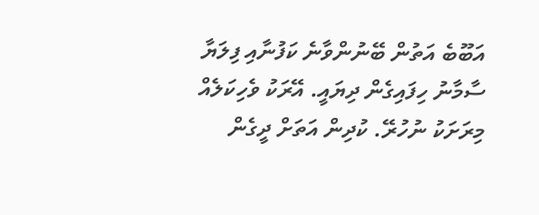އަބޫބެ އަތުން ބޭނުންވާނެ ކަފުނާއި ފިލަޔާ ސާމާނު ހިފައިގެން ދިޔައީ. އޭރަކު ވެހިކަލެއް މިރަށަކު ނުހުރޭ. ކުދިން އަތަށް ދީގެން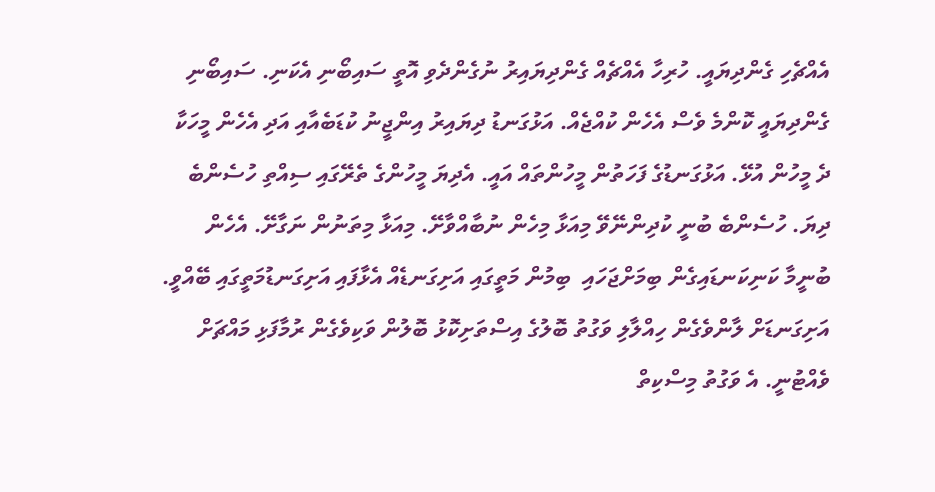އެއްޗެހި ގެންދިޔައީ. ހުރިހާ އެއްޗެއް ގެންދިޔައިރު ނުގެންދެވި އޮތީ ސައިބޯނި އެކަނި. ސައިބޯނި ގެންދިޔައީ ކޮންމެ ވެސް އެހެން ކުއްޖެއް. އަޅުގަނޑު ދިޔައިރު އިންޖީނު ކުޑަބެއާއި އަދި އެހެން މީހަކާ ދެ މީހުން އުޅޭ. އަޅުގަނޑުގެ ފަހަތުން މީހުންތައް އައީ. އެދިޔަ މީހުންގެ ތެރޭގައި ސިއްތި ހުސެންބެ ދިޔަ. ހުސެންބެ ބުނީ ކުދިންނޭވޭ މިއަޅާ މިހެން ނުބާއްވާށޭ. މިއަޅާ މިތަނުން ނަގާށޭ. އެހެން ބުނީމާ ކަނިކަނޑައިގެން ބިމަށްޖަހައި  ބިމުން މަތީގައި އަށިގަނޑެއް އެޅާފައި އަށިގަނޑުމަތީގައި ބޭއްވީ. އަށިގަނޑަށް ލާންވެގެން ހިއްލާލި ވަގުތު ބޮލުގެ އިސްތަށިކޮޅު ބޮލުން ވަކިވެގެން ރުމާފަޅި މައްޗަށް ވެއްޓުނީ. އެ ވަގުތު މިސްކިތް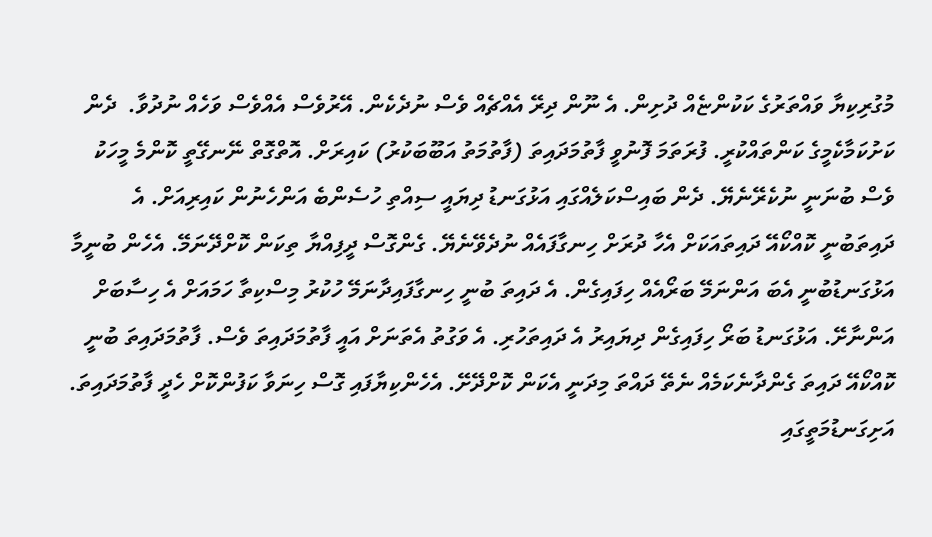މުގުރިކިޔާ ވައްތަރުގެ ކަކުންޏެއް ދުށިން. އެ ނޫން ދިރޭ އެއްޗެއް ވެސް ނުދެކެން. އޭރުވެސް އެއްވެސް ވަހެއް ނުދުވާ.  ދެން ކަށުކަމާކެމީގެ ކަންތައްކުރީ. ފުރަތަމަ ފޮނުވީ ފާތުމަދައިތަ (ފާތުމަތު އަބޫބަކުރު) ކައިރަށް. އޮތްގޮތް ނޭނގޭތީ ކޮންމެ މީހަކު ވެސް ބުނަނީ ނުކެރޭނެޔޭ. ދެން ބައިސްކަލެއްގައި އަޅުގަނޑު ދިޔައީ ސިއްތި ހުސެންބެ އަންހެނުން ކައިރިއަށް. އެ ދައިތަބުނީ ކޮއްކޯއޭ ދައިތައަކަށް އެހާ ދުރަށް ހިނގާފައެއް ނުދެވޭނެޔޭ. ގެންގޮސް ދީފިއްޔާ ތިކަން ކޮށްދޭނަމޭ. އެހެން ބުނީމާ އަޅުގަނޑުބުނީ އެބަ އަންނަމޭ ބަރޯއެއް ހިފައިގެން. އެ ދައިތަ ބުނީ ހިނގާފައިދާނަމޭ ހުކުރު މިސްކިތާ ހަމައަށް އެ ހިސާބަށް އަންނާށޭ. އަޅުގަނޑު ބަރޯ ހިފައިގެން ދިޔައިރު އެ ދައިތަހުރި. އެ ވަގުތު އެތަނަށް އައީ ފާތުމަދައިތަ ވެސް. ފާތުމަދައިތަ ބުނީ ކޮއްކޯއޭ ދައިތަ ގެންދާނެކަމެއް ނެތޭ ދައްތަ މިދަނީ އެކަން ކޮށްދޭށޭ. އެހެންކިޔާފައި ގޮސް ހިނަވާ ކަފުންކޮށް ހެދީ ފާތުމަދައިތަ. އަށިގަނޑުމަތީގައި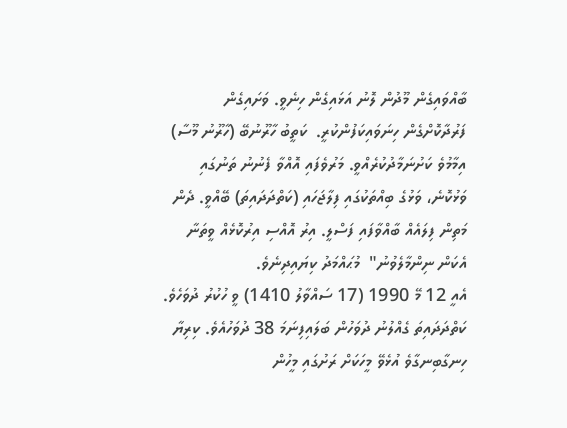ބާއްވައިގެން މޫދުން ލޮނު އަޅައިގެން ހިނެވީ. ވަށައިގެން ފަރުދާކޮށްގެން ހިނަވައިކަފުންކުރީ.  ކަތީބު ހާރޫނުބޭ (ހާރޫނު މޫސާ) އިމާމުވެ ކަށުނަމާދުކުރެއްވީ. މަރުވެފައި އޮއްވާ ފެނުނު ތަނުގައި ވަޅުކޮނެ، ވަޅުގެ ބިއްތަކުގައި ފިލާޖަހައި (ކަތްދަދައިތަ) ބޭއްވީ. ދެން މަތިން ފިލައެއް ބާއްވާފައި ފަސްލީ. އިރު އޮއްސި އިރުކޮޅެއް ވީތަނާ އެކަން ނިންމާލެވުނު"  މުޙައްމަދު ކިޔައިދިނެވެ.
އެއީ 12 މޭ 1990 (17 ސައްވާލު 1410) ވީ ހުކުރު ދުވަހެވެ. ކަތްދަދައިތަ ގެއްލުނު ދުވަހުން ބަލައިފިނަމަ 38 ދުވަހުއެވެ. ކިރިޔާ ހިނގާބިނގާވެ އުޅެވޭ މީހަކަށް ރަށުގައި މީހުން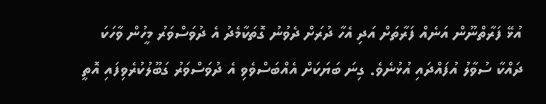އުޅޭ ފަރާތްނޫން އަނެއް ފަރާތަށް އަދި އެހާ ދުރަށް ދެވުނު ގޮތަކާމެދު އެ ދުވަސްވަރު މީހުން ވާހަކަ ދައްކާ ސުވާލު އުފައްދައި އުޅުނެވެ. ގިނަ ބަޔަކަށް އެއްބަސްވެވި އެ ދުވަސްވަރު ގަބޫލުކުރެވިފައި އޮތީ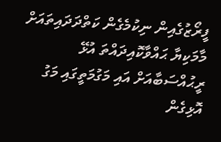ފީރޯޒުގެއިން ނިކުމެގެން ކަތްދަދައިތައަށް މާމަކިޔާ ޙައްވާކޮއިދައްތަ އުޅޭ ރީޙުއްސަބާއަށް އައި މަގުމަތީގައި މަގު އޮޅިގެން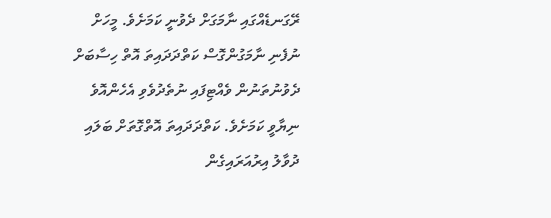ރޭގަނޑެއްގައި ނާމަގަށް ދެވުނީ ކަމަށެވެ. މީހަށް ނުފެނި ނާމަގުންގޮސް ކަތްދަދައިތަ އޮތް ހިސާބަށް ދެވުނުތަނުން ވެއްޓިފައި ނުތެދުވެވި އެހެންއޮވެ ނިޔާވީ ކަމަށެވެ. ކަތްދަދައިތަ އޮތްގޮތަށް ބަލައި ދުވާލު އިރުއަރައިގެން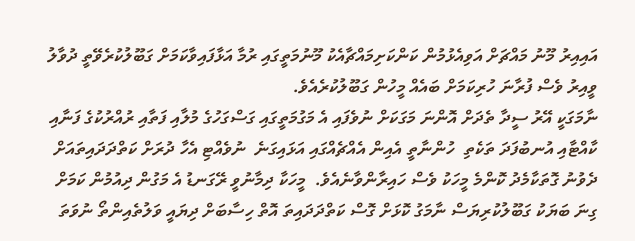އައިއިރު މޫނު މައްޗަށް އަވިއެޅުމުން ކަންކަށިމައްޗާއެކު މޫނުމަތީގައި ރުމާ އަޅާފައިވާކަމަށް ގަބޫލުކުރެވޭތީ ދުވާލު ވީއިރު ވެސް ފުރާނަ ހުރިކަމަށް ބައެއް މީހުން ގަބޫލުކުރެއެވެ.
ނާމަގަކީ އޭރު ސީދާ ތެދަށް އޮންނަ މަގަކަށް ނުވެފައި އެ މަގުމަތީގައި ގަސްގަހުގެ މުލާއި ފަތާއި ރުއްރުކުގެ ފަނާއި ކާއްޓާއި އުނބުފަދަ ތަކެތި  ހުންނާތީ އެއިން އެއްޗެއްގައި އަޅައިގަނެ  ނުވެއްޓި އެހާ ދުރަށް ކަތްދަދައިތައަށް ދެވުނު ގޮތަކާމެދު ކޮންމެ މީހަކު ވެސް ހައިރާންވާނެއެވެ.  މީހަކާ ދިމާނުވީ ރޭގަނޑު އެ މަގުން ދިއުމުން ކަމަށް ގިނަ ބަޔަކު ގަބޫލުކުރިޔަސް ނާމަގު ކޮޅަށް ގޮސް ކަތްދަދައިތަ އޮތް ހިސާބަށް ދިޔައީ ވަލުތެއިންތޯ ނުވަތަ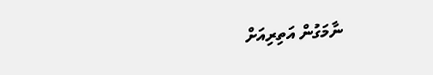ނާމަގުން އަތިރިއަށް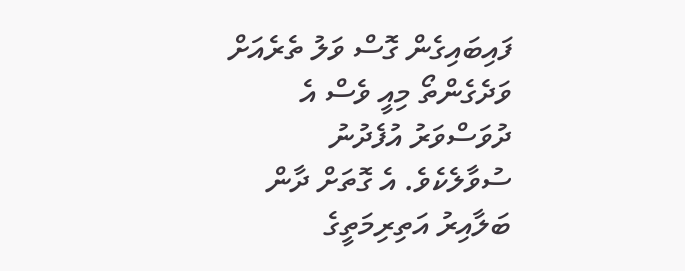ފައިބައިގެން ގޮސް ވަލު ތެރެއަށް ވަދެގެންތޯ މިއީ ވެސް އެ ދުވަސްވަރު އުފެދުނު ސުވާލެކެވެ. އެ ގޮތަށް ދާން ބަލާއިރު އަތިރިމަތީގެ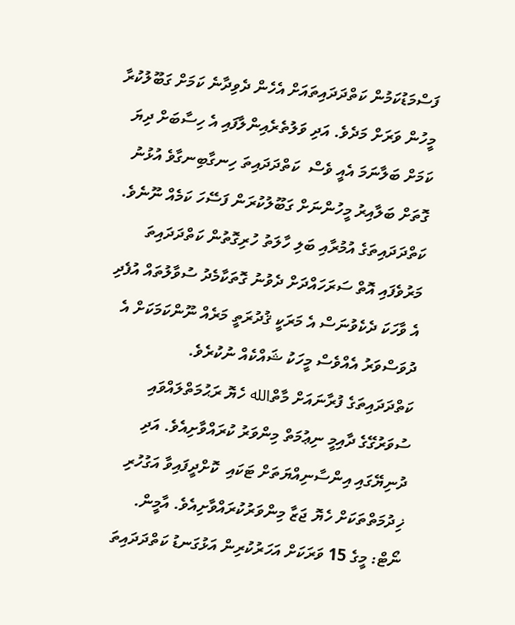ފަސްމަޑުކަމުން ކަތްދަދައިތައަށް އެހެން ދެވިދާނެ ކަމަށް ގަބޫލުކުރާ މީހުން ވަރަށް މަދެވެ. އަދި ވަލުތެރެއިންލާފައި އެ ހިސާބަށް ދިޔަ ކަމަށް ބަލާނަމަ އެއީ ވެސް  ކަތްދަދައިތަ ހިނގާބިނގާވެ އުޅުނު ގޮތަށް ބަލާއިރު މީހުންނަށް ގަބޫލުކުރަން ފަސޭހަ ކަމެއް ނޫނެވެ. ކަތްދަދައިތަގެ އުމުރާއި ބަލި ހާލަތު ހުރިގޮތުން ކަތްދަދައިތަ މަރުވެފައި އޮތް ސަރަހައްދަށް ދެވުނު ގޮތަކާމެދު ސުވާލުތައް އުފެދި އެ ވާހަކަ ދެކެވުނަސް އެ މަރަކީ ޤުދުރަތީ މަރެއް ނޫންކަމަކަށް އެ ދުވަސްވަރު އެއްވެސް މީހަކު ޝައްކެއް ނުކުރެވެ.
ކަތްދަދައިތަގެ ފުރާނައަށް މާތްالله ހެޔޮ ރަޙުމަތްލައްވައި ސުވަރުގޭގެ ދާއިމީ ނިޢުމަތް މިންވަރު ކުރައްވާށިއެވެ. އަދި ދުނިޔޭގައި އިންސާނިއްޔަތަށް ޓަކައި  ކޮށްދީފައިވާ އަގުހުރި ޚިދުމަތްތަކަށް ހެޔޮ ޖަޒާ މިންވަރުކުރައްވާށިއެވެ. އާމީން.
ނޯޓް: މީގެ 15 ވަރަކަށް އަހަރުކުރިން އަޅުގަނޑު ކަތްދަދައިތަ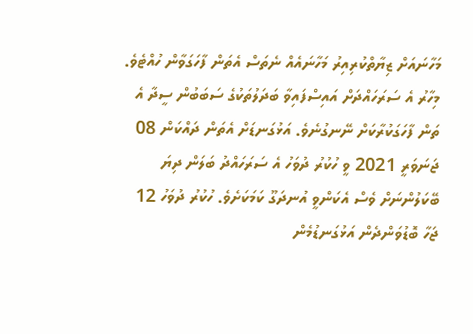މަހާނައަށް ޒިޔާތްކުރިއިރު މަހާނައެއް ނެތަސް އެތަން ފާހަގަވާން ހުއްޓެވެ. މިހާރު އެ ސަރަހައްދަށް އައިސްފައިވާ ބަދަލުތަކުގެ ސަބަބުން ސީދާ އެ ތަން ފާހަގަކުރާކަށް ނޭނގުނެވެ. އަޅުގަނޑަށް އެތަން ދައްކަން 08 ޖަނަވަރީ 2021 ވީ ހުކުރު ދުވަހު އެ ސަރަހައްދު ބަލަން ދިޔަ ބޭކަލުންނަށް ވެސް އެކަންވީ އުނދަގޫ ކަމަކަށެވެ. ހުކުރު ދުވަހު 12 ޖަހާ ބޮޑުވަންދެން އަޅުގަނޑުމެން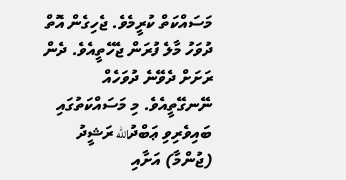މަސައްކަތް ކުރީމެވެ. ޖެހިގެން އޮތް ދުވަހު މާލެ ފުރަން ޖެހޭތީއެވެ. ދެން ރަށަށް ދެވޭނެ ދުވަހެއް ނޭނގޭތީއެވެ. މި މަސައްކަތުގައި ބައިވެރިވި ޢަބްދުالله ރަޝީދު (ޖުންމާ) އަށާއި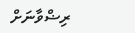ރިޟްވާނަށް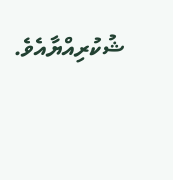ޝުކުރިއްޔާއެވެ.